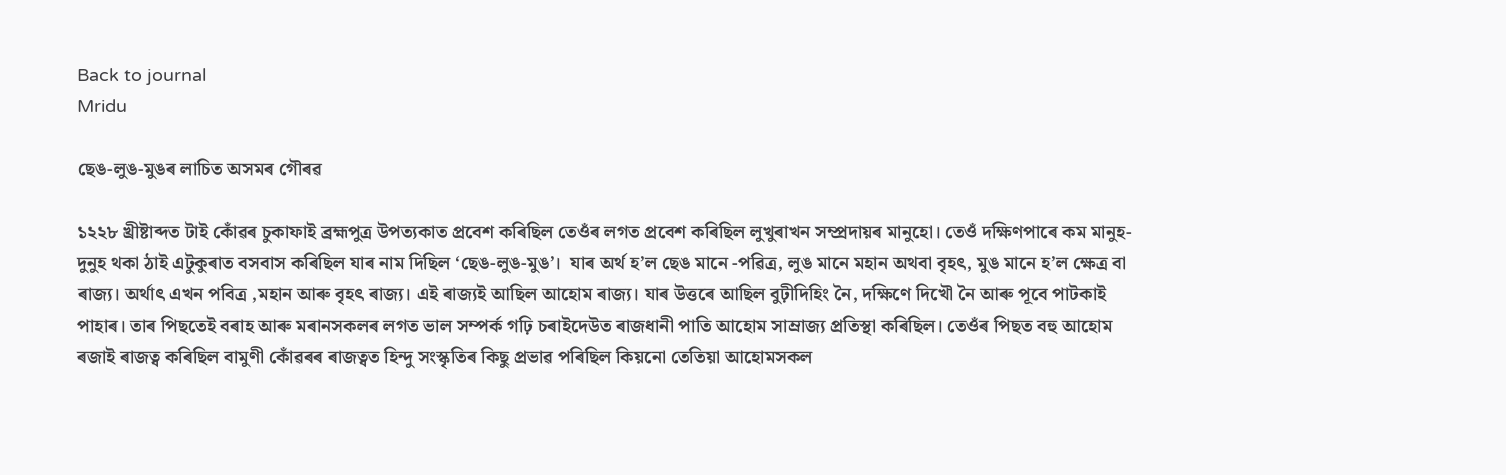Back to journal
Mridu

ছেঙ-লুঙ-মুঙৰ লাচিত অসমৰ গৌৰৱ

১২২৮ খ্ৰীষ্টাব্দত টাই কোঁৱৰ চুকাফাই ব্ৰহ্মপুত্ৰ উপত্যকাত প্ৰবেশ কৰিছিল তেওঁৰ লগত প্ৰবেশ কৰিছিল লুখুৰাখন সম্প্ৰদায়ৰ মানুহো। তেওঁ দক্ষিণপাৰে কম মানুহ-দুনুহ থকা ঠাই এটুকুৰাত বসবাস কৰিছিল যাৰ নাম দিছিল ‘ছেঙ-লুঙ-মুঙ’।  যাৰ অৰ্থ হ’ল ছেঙ মানে -পৱিত্ৰ, লুঙ মানে মহান অথবা বৃহৎ, মুঙ মানে হ’ল ক্ষেত্ৰ বা ৰাজ্য। অৰ্থাৎ এখন পবিত্ৰ ,মহান আৰু বৃহৎ ৰাজ্য। এই ৰাজ্যই আছিল আহোম ৰাজ্য। যাৰ উত্তৰে আছিল বুঢ়ীদিহিং নৈ, দক্ষিণে দিখৌ নৈ আৰু পূবে পাটকাই পাহাৰ। তাৰ পিছতেই বৰাহ আৰু মৰানসকলৰ লগত ভাল সম্পৰ্ক গঢ়ি চৰাইদেউত ৰাজধানী পাতি আহোম সাম্ৰাজ্য প্ৰতিস্থা কৰিছিল। তেওঁৰ পিছত বহু আহোম ৰজাই ৰাজত্ব কৰিছিল বামুণী কোঁৱৰৰ ৰাজত্বত হিন্দু সংস্কৃতিৰ কিছু প্ৰভাৱ পৰিছিল কিয়নো তেতিয়া আহোমসকল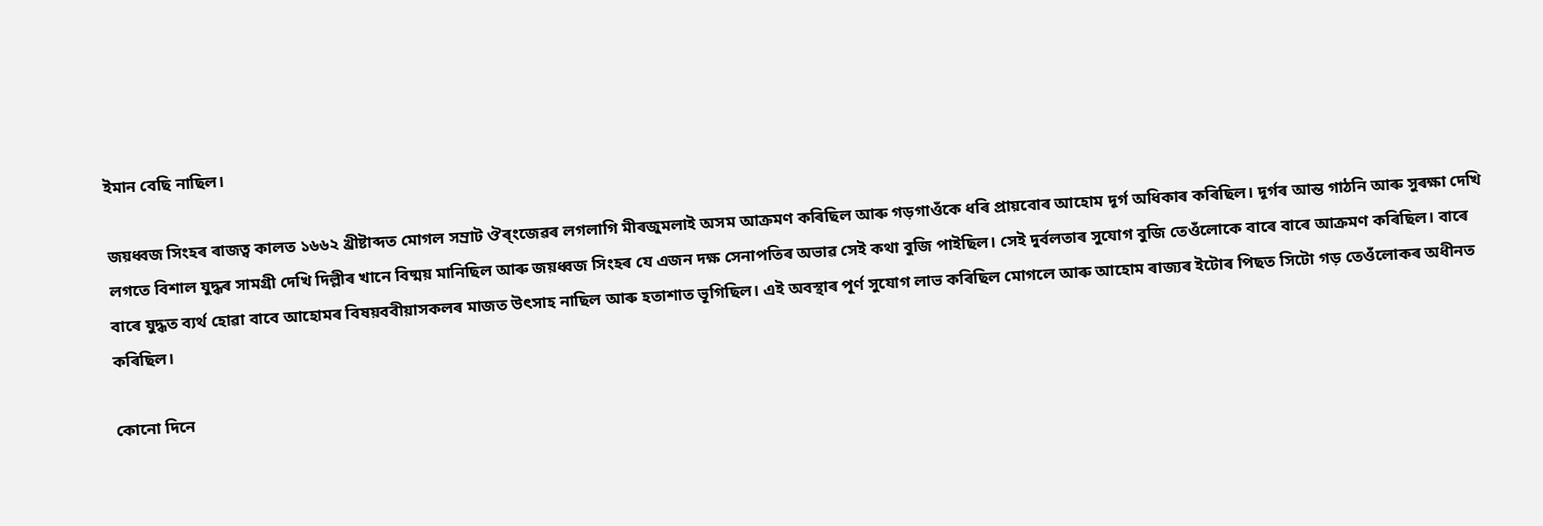ইমান বেছি নাছিল।

জয়ধ্বজ সিংহৰ ৰাজত্ব কালত ১৬৬২ খ্ৰীষ্টাব্দত মোগল সম্ৰাট ঔৰ্ংজেৱৰ লগলাগি মীৰজুমলাই অসম আক্ৰমণ কৰিছিল আৰু গড়গাওঁকে ধৰি প্ৰায়বোৰ আহোম দূৰ্গ অধিকাৰ কৰিছিল। দূৰ্গৰ আন্ত গাঠনি আৰু সুৰক্ষা দেখি লগতে বিশাল যুদ্ধৰ সামগ্ৰী দেখি দিল্লীৰ খানে বিষ্ময় মানিছিল আৰু জয়ধ্বজ সিংহৰ যে এজন দক্ষ সেনাপতিৰ অভাৱ সেই কথা বুজি পাইছিল। সেই দুৰ্বলতাৰ সুযোগ বুজি তেওঁলোকে বাৰে বাৰে আক্ৰমণ কৰিছিল। বাৰে বাৰে যুদ্ধত ব্যৰ্থ হোৱা বাবে আহোমৰ বিষয়ববীয়াসকলৰ মাজত উৎসাহ নাছিল আৰু হতাশাত ভূগিছিল। এই অবস্থাৰ পূৰ্ণ সুযোগ লাভ কৰিছিল মোগলে আৰু আহোম ৰাজ্যৰ ইটোৰ পিছত সিটো গড় তেওঁলোকৰ অধীনত কৰিছিল।

কোনো দিনে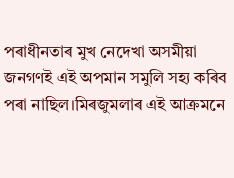পৰাধীনতাৰ মুখ নেদেখা অসমীয়া জনগণই এই অপমান সমুলি সহ্য কৰিব পৰা নাছিল।মিৰজুমলাৰ এই আক্ৰমনে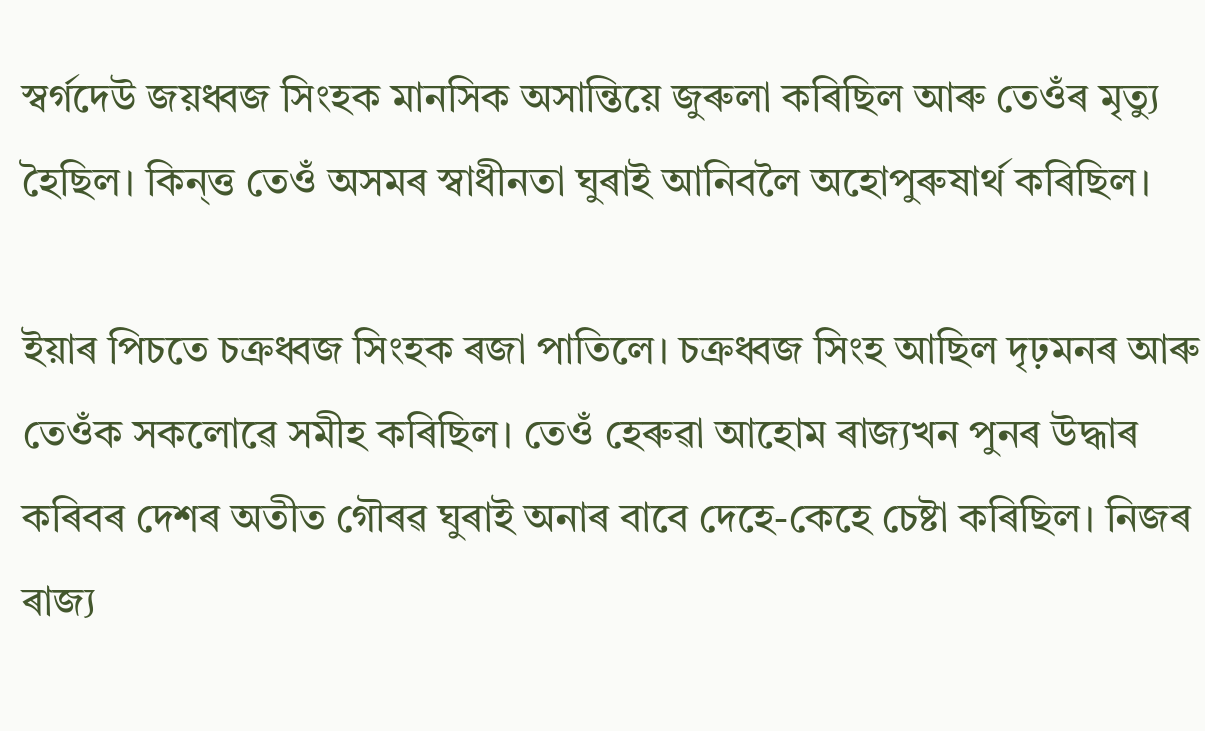স্বৰ্গদেউ জয়ধ্বজ সিংহক মানসিক অসান্তিয়ে জুৰুলা কৰিছিল আৰু তেওঁৰ মৃত্যু হৈছিল। কিন্ত্ত তেওঁ অসমৰ স্বাধীনতা ঘুৰাই আনিবলৈ অহোপুৰুষাৰ্থ কৰিছিল।

ইয়াৰ পিচতে চক্ৰধ্বজ সিংহক ৰজা পাতিলে। চক্ৰধ্বজ সিংহ আছিল দৃঢ়মনৰ আৰু তেওঁক সকলোৱে সমীহ কৰিছিল। তেওঁ হেৰুৱা আহোম ৰাজ্যখন পুনৰ উদ্ধাৰ কৰিবৰ দেশৰ অতীত গৌৰৱ ঘুৰাই অনাৰ বাবে দেহে-কেহে চেষ্টা কৰিছিল। নিজৰ ৰাজ্য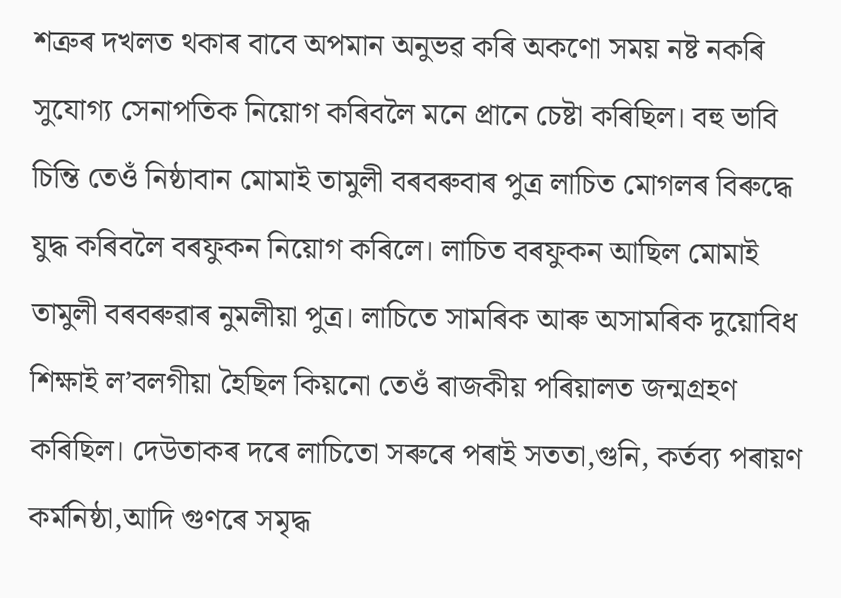শত্ৰুৰ দখলত থকাৰ বাবে অপমান অনুভৱ কৰি অকণো সময় নষ্ট নকৰি সুযোগ্য সেনাপতিক নিয়োগ কৰিবলৈ মনে প্ৰানে চেষ্টা কৰিছিল। বহু ভাবি চিন্তি তেওঁ নিষ্ঠাবান মোমাই তামুলী বৰবৰুবাৰ পুত্ৰ লাচিত মোগলৰ বিৰুদ্ধে যুদ্ধ কৰিবলৈ বৰফুকন নিয়োগ কৰিলে। লাচিত বৰফুকন আছিল মোমাই তামুলী বৰবৰুৱাৰ নুমলীয়া পুত্ৰ। লাচিতে সামৰিক আৰু অসামৰিক দুয়োবিধ শিক্ষাই ল’বলগীয়া হৈছিল কিয়নো তেওঁ ৰাজকীয় পৰিয়ালত জন্মগ্ৰহণ কৰিছিল। দেউতাকৰ দৰে লাচিতো সৰুৰে পৰাই সততা,গুনি, কৰ্তব্য পৰায়ণ কৰ্মনিষ্ঠা,আদি গুণৰে সমৃদ্ধ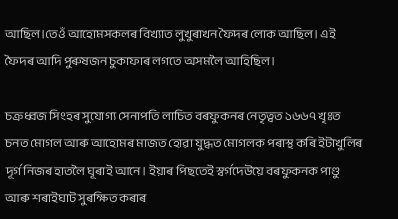আছিল।তেওঁ আহোমসকলৰ বিখ্যাত লুখুৰাখন ফৈদৰ লোক আছিল। এই ফৈদৰ আদি পুৰুষজন চুকাফাৰ লগতে অসমলৈ আহিছিল।

চক্ৰধ্বজ সিংহৰ সুযোগ্য সেনাপতি লাচিত বৰফুকনৰ নেতৃত্বত ১৬৬৭ খৃঃত চনত মোগল আৰু আহোমৰ মাজত হোৱা যুদ্ধত মোগলক পৰাস্থ কৰি ইটাখুলিৰ দূৰ্গ নিজৰ হাতলৈ ঘূৰাই আনে। ইয়াৰ পিছতেই স্বৰ্গদেউয়ে বৰফুকনক পাণ্ডু আৰু শৰাইঘাট সুৰক্ষিত কৰাৰ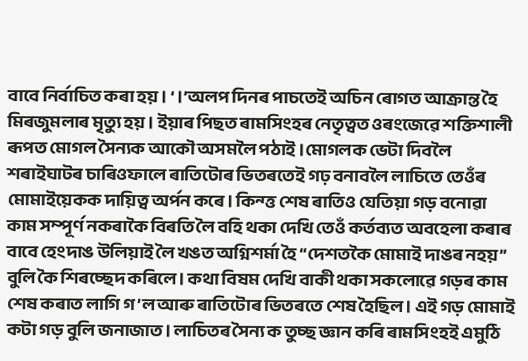বাবে নিৰ্বাচিত কৰা হয়। ‘ ।’অলপ দিনৰ পাচতেই অচিন ৰোগত আক্ৰান্ত হৈ মিৰজুমলাৰ মৃত্যু হয় । ইয়াৰ পিছত ৰামসিংহৰ নেতৃত্বত ওৰংজেৱে শক্তিশালী ৰূপত মোগল সৈন্যক আকৌ অসমলৈ পঠাই ।মোগলক ভেটা দিবলৈ শৰাইঘাটৰ চাৰিওফালে ৰাতিটোৰ ভিতৰতেই গঢ় বনাবলৈ লাচিতে তেওঁৰ মোমাইয়েকক দায়িত্ব অৰ্পন কৰে। কিন্ত্ত শেষ ৰাতিও যেতিয়া গড় বনোৱা কাম সম্পূৰ্ণ নকৰাকৈ বিৰতি লৈ বহি থকা দেখি তেওঁ কৰ্তব্যত অবহেলা কৰাৰ বাবে হেংদাঙ উলিয়াই লৈ খঙত অগ্নিশৰ্মা হৈ “দেশতকৈ মোমাই দাঙৰ নহয়” বুলি কৈ শিৰচ্ছেদ কৰিলে। কথা বিষম দেখি বাকী থকা সকলোৱে গড়ৰ কাম শেষ কৰাত লাগি গ’ল আৰু ৰাতিটোৰ ভিতৰতে শেষ হৈছিল। এই গড় মোমাই কটা গড় বুলি জনাজাত। লাচিতৰ সৈন্য ক তুচ্ছ জ্ঞান কৰি ৰামসিংহই এমুঠি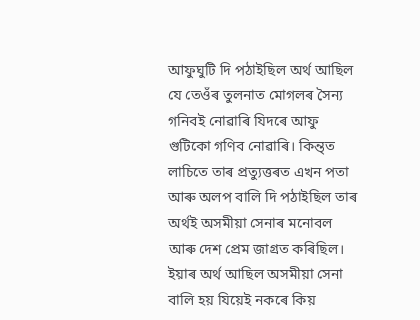আফুঘুটি দি পঠাইছিল অৰ্থ আছিল যে তেওঁৰ তুলনাত মোগলৰ সৈন্য গনিবই নোৱাৰি যিদৰে আফু গুটিকো গণিব নোৱাৰি। কিন্ত্ত লাচিতে তাৰ প্ৰত্যুত্তৰত এখন পতা আৰু অলপ বালি দি পঠাইছিল তাৰ অৰ্থই অসমীয়া সেনাৰ মনোবল আৰু দেশ প্ৰেম জাগ্ৰত কৰিছিল। ইয়াৰ অৰ্থ আছিল অসমীয়া সেনা বালি হয় যিয়েই নকৰে কিয়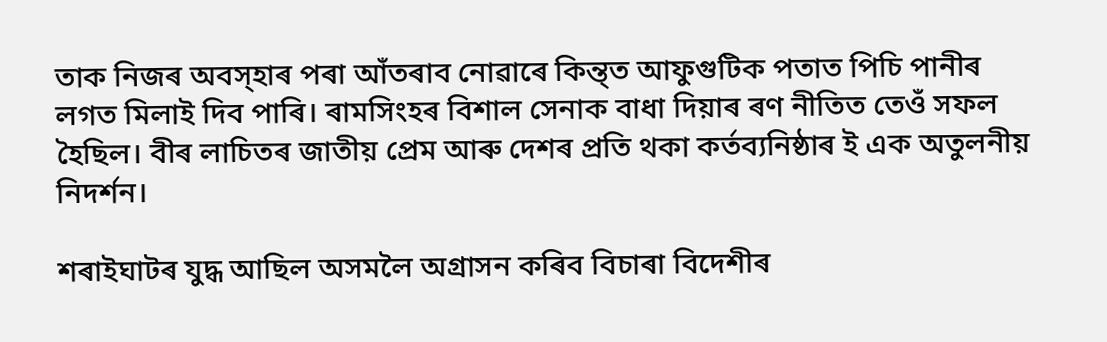তাক নিজৰ অবস্হাৰ পৰা আঁতৰাব নোৱাৰে কিন্ত্ত আফুগুটিক পতাত পিচি পানীৰ লগত মিলাই দিব পাৰি। ৰামসিংহৰ বিশাল সেনাক বাধা দিয়াৰ ৰণ নীতিত তেওঁ সফল হৈছিল। বীৰ লাচিতৰ জাতীয় প্ৰেম আৰু দেশৰ প্ৰতি থকা কৰ্তব্যনিষ্ঠাৰ ই এক অতুলনীয় নিদৰ্শন।

শৰাইঘাটৰ যুদ্ধ আছিল অসমলৈ অগ্ৰাসন কৰিব বিচাৰা বিদেশীৰ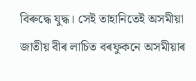বিৰুদ্ধে যুদ্ধ। সেই তাহানিতেই অসমীয়া জাতীয় বীৰ লাচিত বৰফুকনে অসমীয়াৰ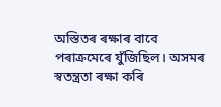অস্তিতৰ ৰক্ষাৰ বাবে পৰাক্রমেৰে যুঁজিছিল। অসমৰ স্বতন্ত্রতা ৰক্ষা কৰি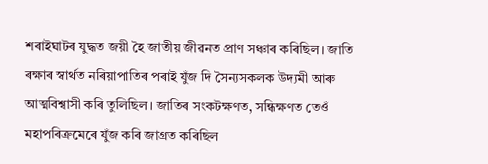শৰাইঘাটৰ যুদ্ধত জয়ী হৈ জাতীয় জীৱনত প্রাণ সঞ্চাৰ কৰিছিল। জাতি ৰক্ষাৰ স্বাৰ্থত নৰিয়াপাতিৰ পৰাই যুঁজ দি সৈন্যসকলক উদ্যমী আৰু আত্মবিশ্বাসী কৰি তুলিছিল। জাতিৰ সংকটক্ষণত, সন্ধিক্ষণত তেওঁ মহাপৰিক্ৰমেৰে যুঁজ কৰি জাগ্ৰত কৰিছিল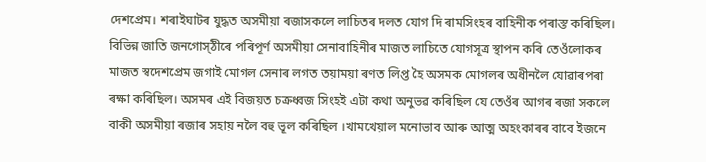দেশপ্ৰেম। শৰাইঘাটৰ যুদ্ধত অসমীয়া ৰজাসকলে লাচিতৰ দলত যোগ দি ৰামসিংহৰ বাহিনীক পৰাস্ত কৰিছিল। বিভিন্ন জাতি জনগোস্ঠীৰে পৰিপূৰ্ণ অসমীয়া সেনাবাহিনীৰ মাজত লাচিতে যোগসূত্ৰ স্থাপন কৰি তেওঁলোকৰ মাজত স্বদেশপ্ৰেম জগাই মোগল সেনাৰ লগত তয়াময়া ৰণত লিপ্ত হৈ অসমক মোগলৰ অধীনলৈ যোৱাৰপৰা ৰক্ষা কৰিছিল। অসমৰ এই বিজয়ত চক্ৰধ্বজ সিংহই এটা কথা অনুভৱ কৰিছিল যে তেওঁৰ আগৰ ৰজা সকলে বাকী অসমীয়া ৰজাৰ সহায় নলৈ বহু ভূল কৰিছিল ।খামখেয়াল মনোভাব আৰু আত্ম অহংকাৰৰ বাবে ইজনে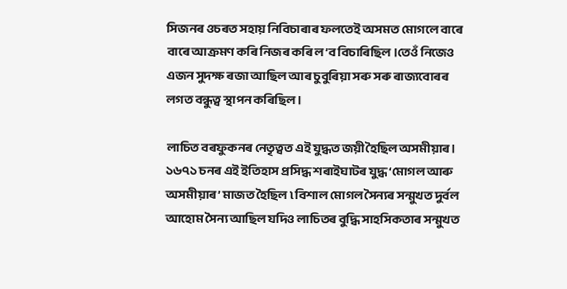সিজনৰ ওচৰত সহায় নিবিচাৰাৰ ফলতেই অসমত মোগলে বাৰে বাৰে আক্ৰমণ কৰি নিজৰ কৰি ল’ব বিচাৰিছিল ।তেওঁ নিজেও এজন সুদক্ষ ৰজা আছিল আৰ চুবুৰিয়া সৰু সৰু ৰাজ্যবোৰৰ লগত বন্ধুত্ব স্থাপন কৰিছিল ।

লাচিত বৰফুকনৰ নেতৃত্বত এই যুদ্ধত জয়ী হৈছিল অসমীয়াৰ। ১৬৭১ চনৰ এই ইতিহাস প্ৰসিদ্ধ শৰাইঘাটৰ যুদ্ধ ‘মোগল আৰু অসমীয়াৰ’ মাজত হৈছিল ৷ বিশাল মোগল সৈন্যৰ সন্মুখত দুৰ্বল আহোম সৈন্য আছিল যদিও লাচিতৰ বুদ্ধি সাহসিকতাৰ সন্মুখত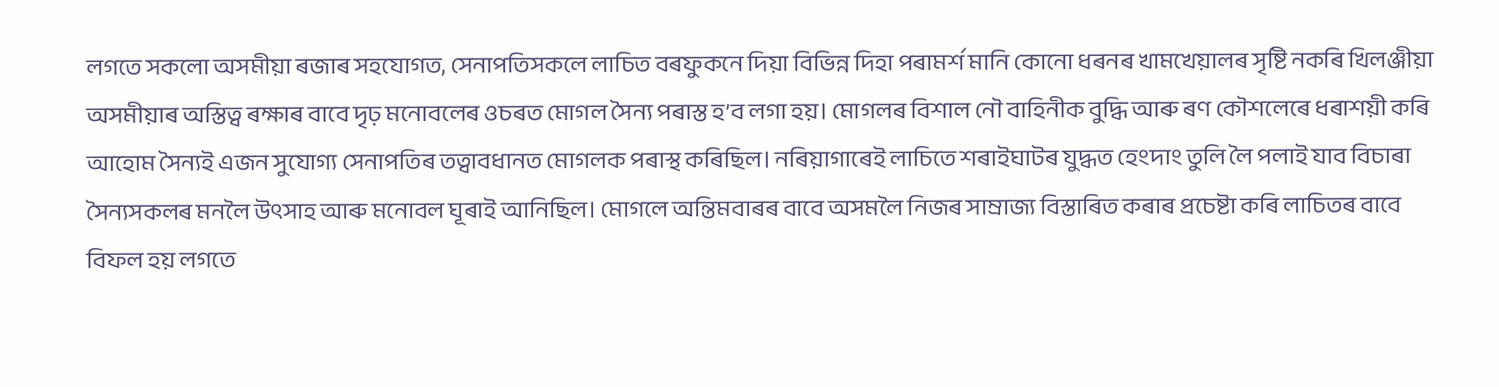লগতে সকলো অসমীয়া ৰজাৰ সহযোগত, সেনাপতিসকলে লাচিত বৰফুকনে দিয়া বিভিন্ন দিহা পৰামৰ্শ মানি কোনো ধৰনৰ খামখেয়ালৰ সৃষ্টি নকৰি খিলঞ্জীয়া অসমীয়াৰ অস্তিত্ব ৰক্ষাৰ বাবে দৃঢ় মনোবলেৰ ওচৰত মোগল সৈন্য পৰাস্ত হ’ব লগা হয়। মোগলৰ বিশাল নৌ বাহিনীক বুদ্ধি আৰু ৰণ কৌশলেৰে ধৰাশয়ী কৰি আহোম সৈন্যই এজন সুযোগ্য সেনাপতিৰ তত্বাবধানত মোগলক পৰাস্থ কৰিছিল। নৰিয়াগাৰেই লাচিতে শৰাইঘাটৰ যুদ্ধত হেংদাং তুলি লৈ পলাই যাব বিচাৰা সৈন্যসকলৰ মনলৈ উৎসাহ আৰু মনোবল ঘূৰাই আনিছিল। মোগলে অন্তিমবাৰৰ বাবে অসমলৈ নিজৰ সাম্ৰাজ্য বিস্তাৰিত কৰাৰ প্ৰচেষ্টা কৰি লাচিতৰ বাবে বিফল হয় লগতে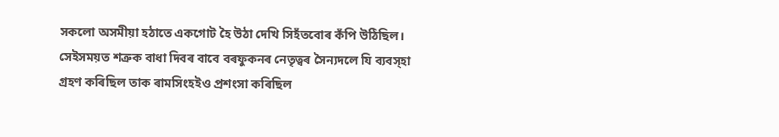সকলো অসমীয়া হঠাতে একগোট হৈ উঠা দেখি সিহঁতবোৰ কঁপি উঠিছিল। সেইসময়ত শত্ৰুক বাধা দিবৰ বাবে বৰফুকনৰ নেতৃত্বৰ সৈন্যদলে যি ব্যবস্হা গ্ৰহণ কৰিছিল তাক ৰামসিংহইও প্ৰশংসা কৰিছিল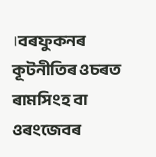।বৰফুকনৰ কূটনীতিৰ ওচৰত ৰামসিংহ বা ওৰংজেবৰ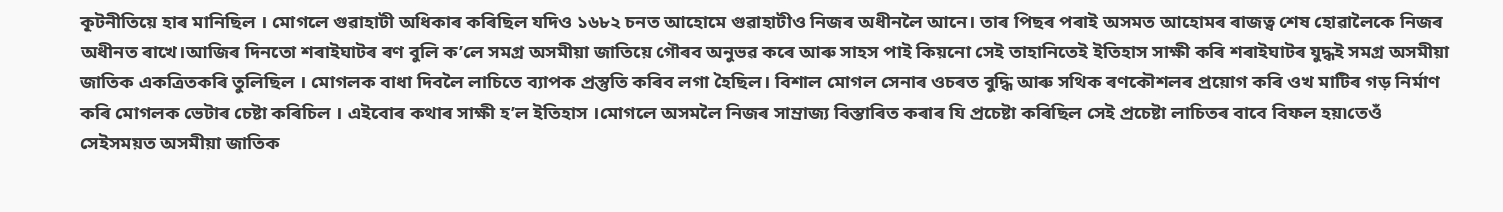কূটনীতিয়ে হাৰ মানিছিল । মোগলে গুৱাহাটী অধিকাৰ কৰিছিল যদিও ১৬৮২ চনত আহোমে গুৱাহাটীও নিজৰ অধীনলৈ আনে। তাৰ পিছৰ পৰাই অসমত আহোমৰ ৰাজত্ব শেষ হোৱালৈকে নিজৰ অধীনত ৰাখে।আজিৰ দিনতো শৰাইঘাটৰ ৰণ বুলি ক’লে সমগ্ৰ অসমীয়া জাতিয়ে গৌৰব অনুভৱ কৰে আৰু সাহস পাই কিয়নো সেই তাহানিতেই ইতিহাস সাক্ষী কৰি শৰাইঘাটৰ যুদ্ধই সমগ্ৰ অসমীয়া জাতিক একত্ৰিতকৰি তুলিছিল । মোগলক বাধা দিবলৈ লাচিতে ব্যাপক প্ৰস্তুতি কৰিব লগা হৈছিল। বিশাল মোগল সেনাৰ ওচৰত বুদ্ধি আৰু সথিক ৰণকৌশলৰ প্ৰয়োগ কৰি ওখ মাটিৰ গড় নিৰ্মাণ কৰি মোগলক ভেটাৰ চেষ্টা কৰিচিল । এইবোৰ কথাৰ সাক্ষী হ’ল ইতিহাস ।মোগলে অসমলৈ নিজৰ সাম্ৰাজ্য বিস্তাৰিত কৰাৰ যি প্ৰচেষ্টা কৰিছিল সেই প্ৰচেষ্টা লাচিতৰ বাবে বিফল হয়৷তেওঁ সেইসময়ত অসমীয়া জাতিক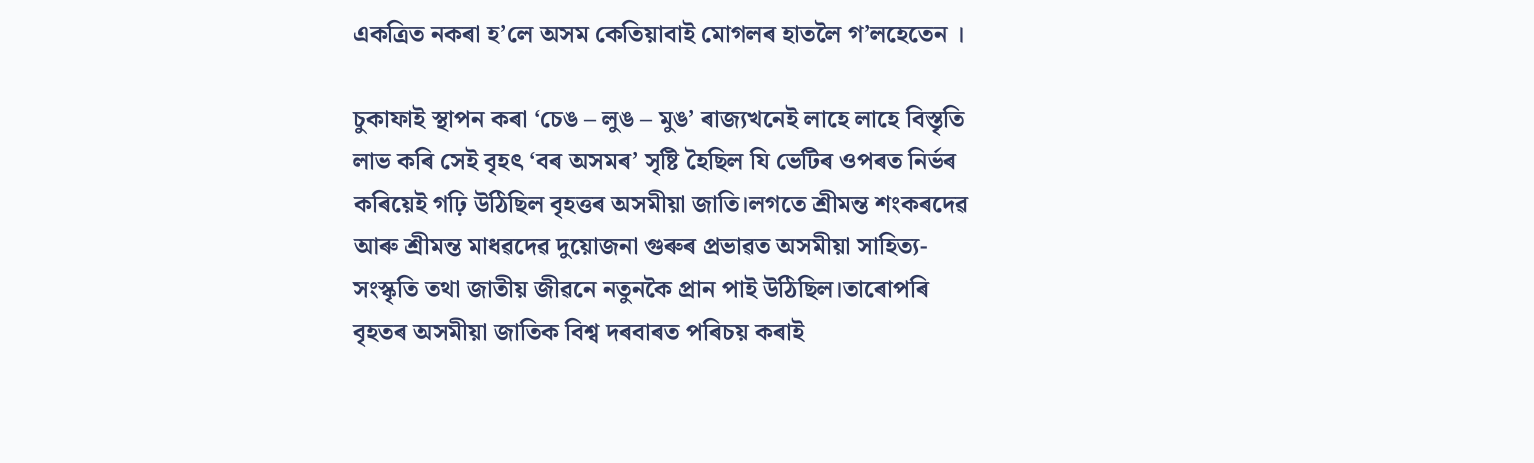একত্ৰিত নকৰা হ’লে অসম কেতিয়াবাই মোগলৰ হাতলৈ গ’লহেতেন ।

চুকাফাই স্থাপন কৰা ‘চেঙ – লুঙ – মুঙ’ ৰাজ্যখনেই লাহে লাহে বিস্তৃতি লাভ কৰি সেই বৃহৎ ‘বৰ অসমৰ’ সৃষ্টি হৈছিল যি ভেটিৰ ওপৰত নিৰ্ভৰ কৰিয়েই গঢ়ি উঠিছিল বৃহত্তৰ অসমীয়া জাতি।লগতে শ্ৰীমন্ত শংকৰদেৱ আৰু শ্ৰীমন্ত মাধৱদেৱ দুয়োজনা গুৰুৰ প্ৰভাৱত অসমীয়া সাহিত্য-সংস্কৃতি তথা জাতীয় জীৱনে নতুনকৈ প্ৰান পাই উঠিছিল।তাৰোপৰি বৃহতৰ অসমীয়া জাতিক বিশ্ব দৰবাৰত পৰিচয় কৰাই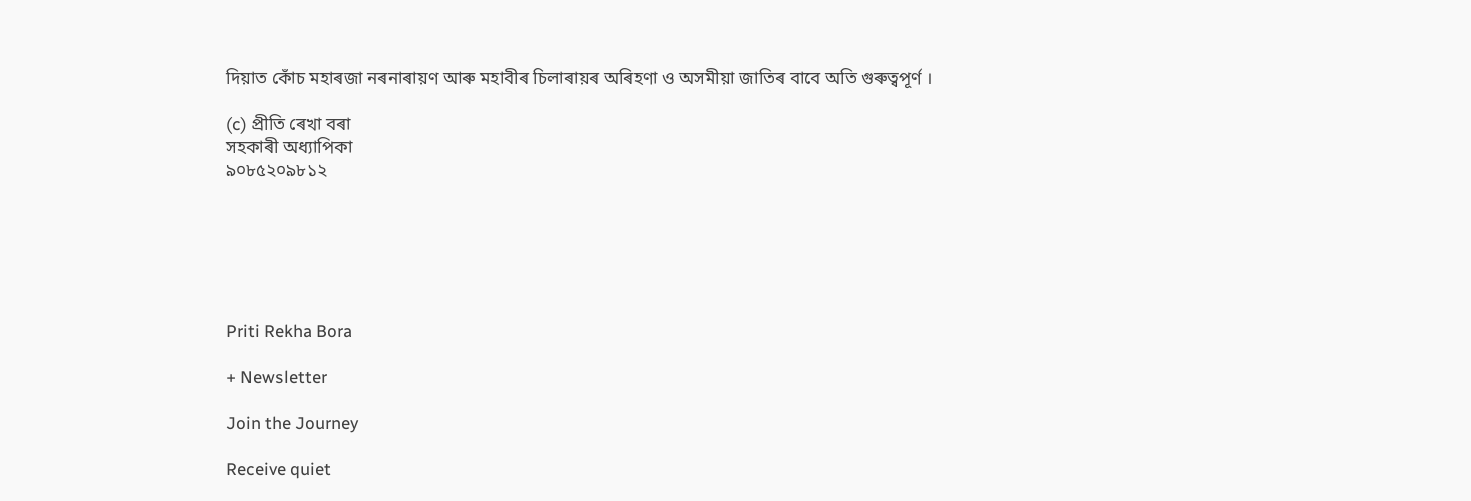দিয়াত কোঁচ মহাৰজা নৰনাৰায়ণ আৰু মহাবীৰ চিলাৰায়ৰ অৰিহণা ও অসমীয়া জাতিৰ বাবে অতি গুৰুত্বপূৰ্ণ ।

(c) প্ৰীতি ৰেখা বৰা
সহকাৰী অধ্যাপিকা
৯০৮৫২০৯৮১২






Priti Rekha Bora

+ Newsletter

Join the Journey

Receive quiet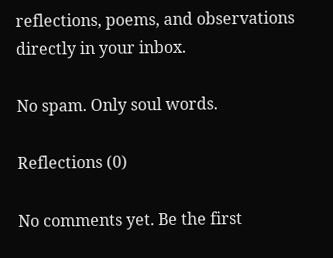reflections, poems, and observations directly in your inbox.

No spam. Only soul words.

Reflections (0)

No comments yet. Be the first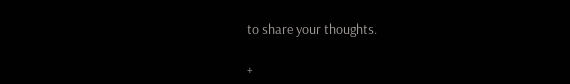to share your thoughts.

+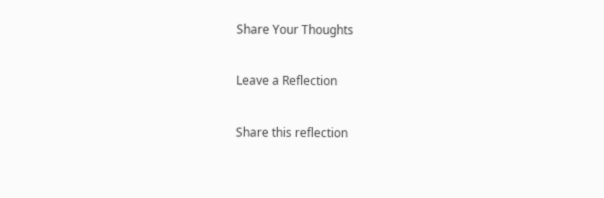Share Your Thoughts

Leave a Reflection

Share this reflection